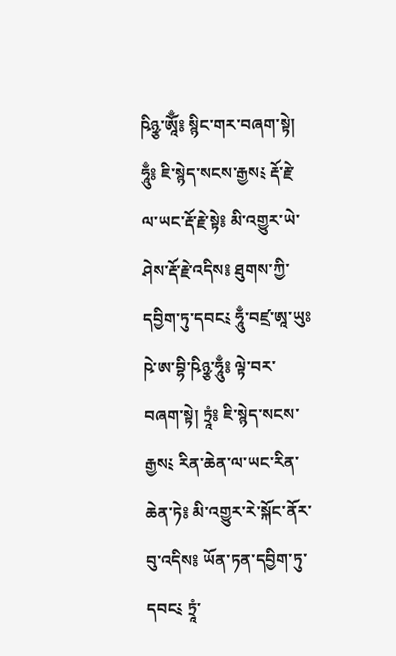ཥིཉྩ་ཨཱོྃ༔ སྙིང་གར་བཞག་སྟེ། ཧཱུྃ༔ ཇི་སྙེད་སངས་རྒྱས༴ རྡོ་རྗེ་ལ་ཡང་རྡོ་རྗེ་སྟེ༔ མི་འགྱུར་ཡེ་ཤེས་རྡོ་རྗེ་འདིས༔ ཐུགས་ཀྱི་དབྱིག་ཏུ་དབང༴ ཧཱུྃ་བཛྲ་ཨཱ་ཡུཿཥེ་ཨ་བྷི་ཥིཉྩ་ཧཱུྃ༔ ལྟེ་བར་བཞག་སྟེ། ཏྲཱཾ༔ ཇི་སྙེད་སངས་རྒྱས༴ རིན་ཆེན་ལ་ཡང་རིན་ཆེན་ཏེ༔ མི་འགྱུར་རེ་སྐོང་ནོར་བུ་འདིས༔ ཡོན་ཏན་དབྱིག་ཏུ་དབང༴ ཏྲཱཾ་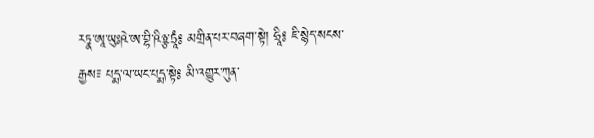རཏྣ་ཨཱ་ཡུཿཥེ་ཨ་བྷི་ཥིཉྩ་ཏྲཱཾ༔ མགྲིན་པར་བཞག་སྟེ། ཧྲཱི༔ ཇི་སྙེད་སངས་རྒྱས༴ པདྨ་ལ་ཡང་པདྨ་སྟེ༔ མི་འགྱུར་ཀུན་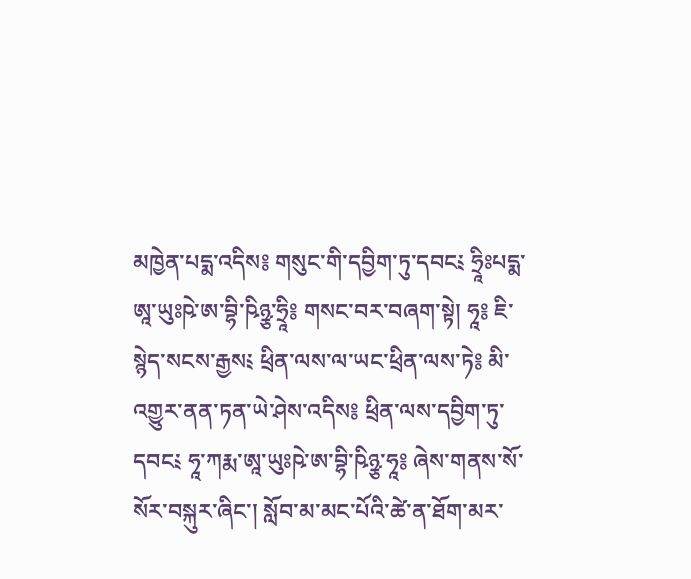མཁྱེན་པདྨ་འདིས༔ གསུང་གི་དབྱིག་ཏུ་དབང༴ ཧྲཱིཿཔདྨ་ཨཱ་ཡུཿཥེ་ཨ་བྷི་ཥིཉྩ་ཧྲཱི༔ གསང་བར་བཞག་སྟེ། ཧཱ༔ ཇི་སྙེད་སངས་རྒྱས༴ ཕྲིན་ལས་ལ་ཡང་ཕྲིན་ལས་ཏེ༔ མི་འགྱུར་ནན་ཏན་ཡེ་ཤེས་འདིས༔ ཕྲིན་ལས་དབྱིག་ཏུ་དབང༴ ཧཱ་ཀརྨ་ཨཱ་ཡུཿཥེ་ཨ་བྷི་ཥིཉྩ་ཧཱ༔ ཞེས་གནས་སོ་སོར་བསྐུར་ཞིང་། སློབ་མ་མང་པོའི་ཚེ་ན་ཐོག་མར་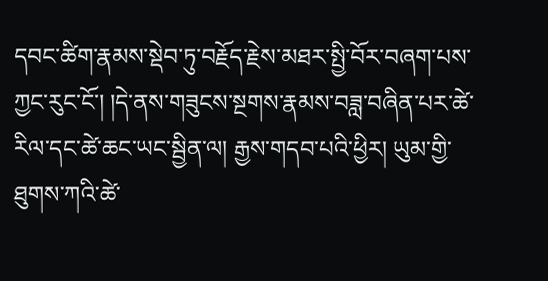དབང་ཚིག་རྣམས་སྡེབ་ཏུ་བརྗོད་རྗེས་མཐར་སྤྱི་བོར་བཞག་པས་ཀྱང་རུང་ངོ་། །དེ་ནས་གཟུངས་སྔགས་རྣམས་བཟླ་བཞིན་པར་ཚེ་རིལ་དང་ཚེ་ཆང་ཡང་སྦྱིན་ལ། རྒྱས་གདབ་པའི་ཕྱིར། ཡུམ་གྱི་ཐུགས་ཀའི་ཚེ་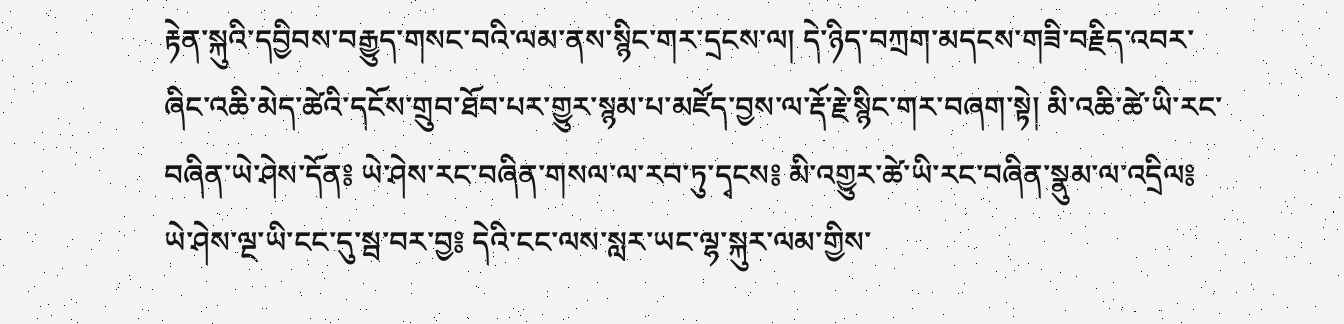རྟེན་སྐུའི་དབྱིབས་བརྒྱུད་གསང་བའི་ལམ་ནས་སྙིང་གར་དྲངས་ལ། དེ་ཉིད་བཀྲག་མདངས་གཟི་བརྗིད་འབར་ཞིང་འཆི་མེད་ཚེའི་དངོས་གྲུབ་ཐོབ་པར་གྱུར་སྙམ་པ་མཛོད་བྱས་ལ་རྡོ་རྗེ་སྙིང་གར་བཞག་སྟེ། མི་འཆི་ཚེ་ཡི་རང་བཞིན་ཡེ་ཤེས་དོན༔ ཡེ་ཤེས་རང་བཞིན་གསལ་ལ་རབ་ཏུ་དྭངས༔ མི་འགྱུར་ཚེ་ཡི་རང་བཞིན་སྣུམ་ལ་འདྲིལ༔ ཡེ་ཤེས་ལྔ་ཡི་ངང་དུ་སྦ་བར་བྱ༔ དེའི་ངང་ལས་སླར་ཡང་ལྷ་སྐུར་ལམ་གྱིས་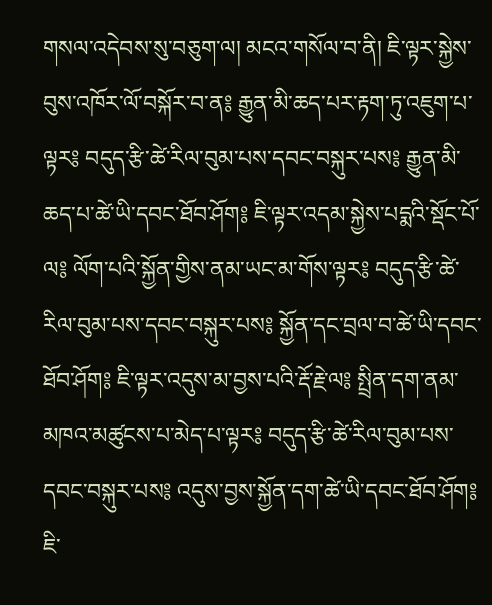གསལ་འདེབས་སུ་བཅུག་ལ། མངའ་གསོལ་བ་ནི། ཇི་ལྟར་སྐྱེས་བུས་འཁོར་ལོ་བསྐོར་བ་ན༔ རྒྱུན་མི་ཆད་པར་རྟག་ཏུ་འཇུག་པ་ལྟར༔ བདུད་རྩི་ཚེ་རིལ་བུམ་པས་དབང་བསྐུར་པས༔ རྒྱུན་མི་ཆད་པ་ཚེ་ཡི་དབང་ཐོབ་ཤོག༔ ཇི་ལྟར་འདམ་སྐྱེས་པདྨའི་སྡོང་པོ་ལ༔ ལོག་པའི་སྐྱོན་གྱིས་ནམ་ཡང་མ་གོས་ལྟར༔ བདུད་རྩི་ཚེ་རིལ་བུམ་པས་དབང་བསྐུར་པས༔ སྐྱོན་དང་བྲལ་བ་ཚེ་ཡི་དབང་ཐོབ་ཤོག༔ ཇི་ལྟར་འདུས་མ་བྱས་པའི་རྡོ་རྗེ་ལ༔ སྤྲིན་དག་ནམ་མཁའ་མཚུངས་པ་མེད་པ་ལྟར༔ བདུད་རྩི་ཚེ་རིལ་བུམ་པས་དབང་བསྐུར་པས༔ འདུས་བྱས་སྐྱོན་དག་ཚེ་ཡི་དབང་ཐོབ་ཤོག༔ ཇི་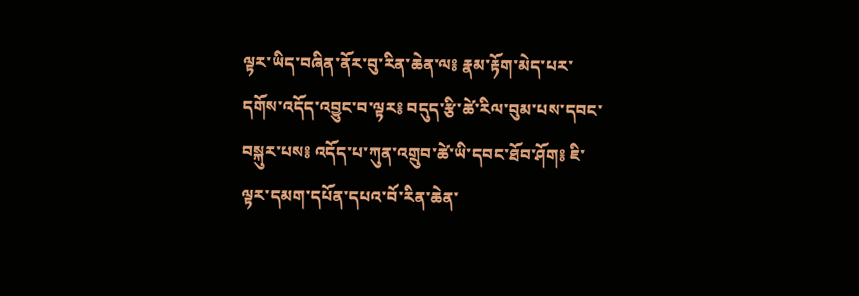ལྟར་ཡིད་བཞིན་ནོར་བུ་རིན་ཆེན་ལ༔ རྣམ་རྟོག་མེད་པར་དགོས་འདོད་འབྱུང་བ་ལྟར༔ བདུད་རྩི་ཚེ་རིལ་བུམ་པས་དབང་བསྐུར་པས༔ འདོད་པ་ཀུན་འགྲུབ་ཚེ་ཡི་དབང་ཐོབ་ཤོག༔ ཇི་ལྟར་དམག་དཔོན་དཔའ་བོ་རིན་ཆེན་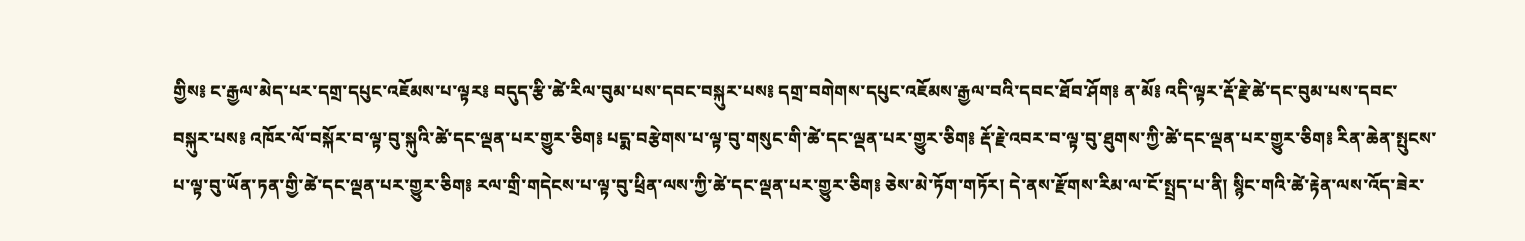གྱིས༔ ང་རྒྱལ་མེད་པར་དགྲ་དཔུང་འཇོམས་པ་ལྟར༔ བདུད་རྩི་ཚེ་རིལ་བུམ་པས་དབང་བསྐུར་པས༔ དགྲ་བགེགས་དཔུང་འཇོམས་རྒྱལ་བའི་དབང་ཐོབ་ཤོག༔ ན་མོ༔ འདི་ལྟར་རྡོ་རྗེ་ཚེ་དང་བུམ་པས་དབང་བསྐུར་པས༔ འཁོར་ལོ་བསྐོར་བ་ལྟ་བུ་སྐུའི་ཚེ་དང་ལྡན་པར་གྱུར་ཅིག༔ པདྨ་བརྩེགས་པ་ལྟ་བུ་གསུང་གི་ཚེ་དང་ལྡན་པར་གྱུར་ཅིག༔ རྡོ་རྗེ་འབར་བ་ལྟ་བུ་ཐུགས་ཀྱི་ཚེ་དང་ལྡན་པར་གྱུར་ཅིག༔ རིན་ཆེན་སྤུངས་པ་ལྟ་བུ་ཡོན་ཏན་གྱི་ཚེ་དང་ལྡན་པར་གྱུར་ཅིག༔ རལ་གྲི་གདེངས་པ་ལྟ་བུ་ཕྲིན་ལས་ཀྱི་ཚེ་དང་ལྡན་པར་གྱུར་ཅིག༔ ཅེས་མེ་ཏོག་གཏོར། དེ་ནས་རྫོགས་རིམ་ལ་ངོ་སྤྲད་པ་ནི། སྙིང་གའི་ཚེ་རྟེན་ལས་འོད་ཟེར་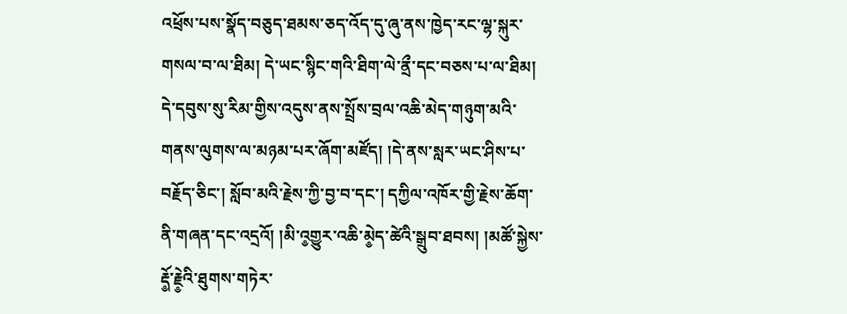འཕྲོས་པས་སྣོད་བཅུད་ཐམས་ཅད་འོད་དུ་ཞུ་ནས་ཁྱེད་རང་ལྷ་སྐུར་གསལ་བ་ལ་ཐིམ། དེ་ཡང་སྙིང་གའི་ཐིག་ལེ་ནྲྀ་དང་བཅས་པ་ལ་ཐིམ། དེ་དབུས་སུ་རིམ་གྱིས་འདུས་ནས་སྤྲོས་བྲལ་འཆི་མེད་གཉུག་མའི་གནས་ལུགས་ལ་མཉམ་པར་ཞོག་མཛོད། །དེ་ནས་སླར་ཡང་ཤིས་པ་བརྗོད་ཅིང་། སློབ་མའི་རྗེས་ཀྱི་བྱ་བ་དང་། དཀྱིལ་འཁོར་གྱི་རྗེས་ཆོག་ནི་གཞན་དང་འདྲའོ། །མི་འ༵གྱུར་འཆི་མེ༵ད་ཚེའི་སྒྲུབ་ཐབས། །མཚོ་སྐྱེས་རྡོ༵་རྗེ༵འི་ཐུགས་གཏེར་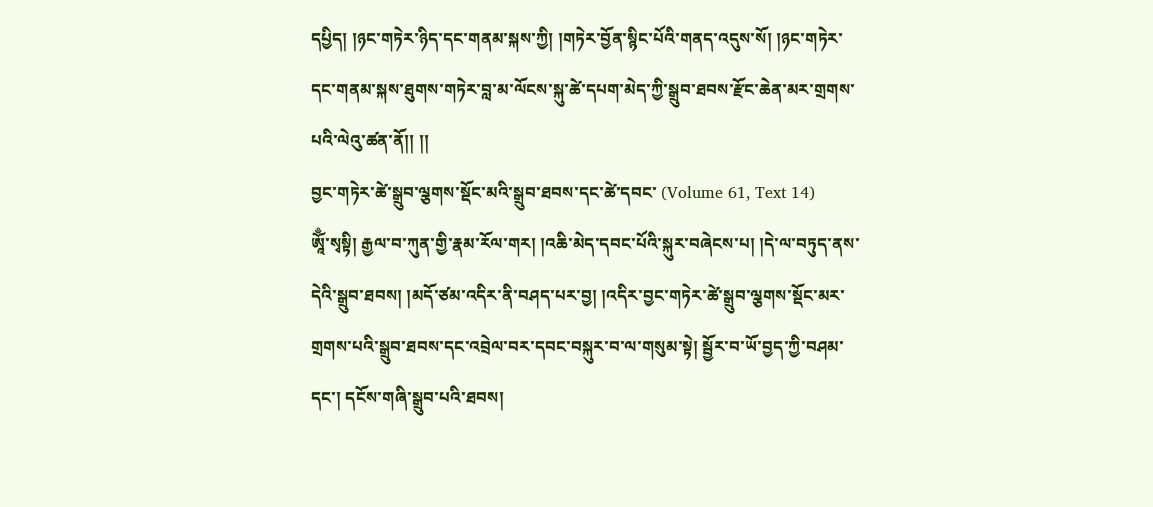དཔྱིད། །ཉང་གཏེར་ཉིད་དང་གནམ་སྐས་ཀྱི། །གཏེར་བྱོན་སྙིང་པོའི་གནད་འདུས་སོ། །ཉང་གཏེར་དང་གནམ་སྐས་ཐུགས་གཏེར་བླ་མ་ལོངས་སྐུ་ཚེ་དཔག་མེད་ཀྱི་སྒྲུབ་ཐབས་རྫོང་ཆེན་མར་གྲགས་པའི་ལེའུ་ཚན་ནོ།། །།
བྱང་གཏེར་ཚེ་སྒྲུབ་ལྕགས་སྡོང་མའི་སྒྲུབ་ཐབས་དང་ཚེ་དབང་ (Volume 61, Text 14)
ཨཱོྃ་སྭསྟི། རྒྱལ་བ་ཀུན་གྱི་རྣམ་རོལ་གར། །འཆི་མེད་དབང་པོའི་སྐུར་བཞེངས་པ། །དེ་ལ་བཏུད་ནས་དེའི་སྒྲུབ་ཐབས། །མདོ་ཙམ་འདིར་ནི་བཤད་པར་བྱ། །འདིར་བྱང་གཏེར་ཚེ་སྒྲུབ་ལྕགས་སྡོང་མར་གྲགས་པའི་སྒྲུབ་ཐབས་དང་འབྲེལ་བར་དབང་བསྐུར་བ་ལ་གསུམ་སྟེ། སྦྱོར་བ་ཡོ་བྱད་ཀྱི་བཤམ་དང་། དངོས་གཞི་སྒྲུབ་པའི་ཐབས།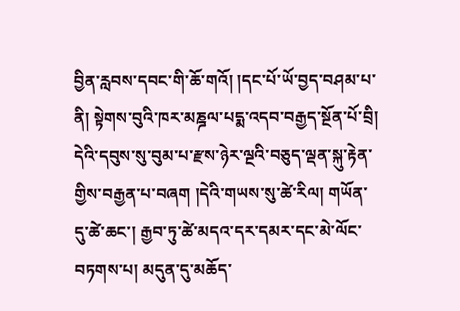བྱིན་རླབས་དབང་གི་ཆོ་གའོ། །དང་པོ་ཡོ་བྱད་བཤམ་པ་ནི། སྟེགས་བུའི་ཁར་མཎྜལ་པདྨ་འདབ་བརྒྱད་སྔོན་པོ་བྲི། དེའི་དབུས་སུ་བུམ་པ་རྫས་ཉེར་ལྔའི་བཅུད་ལྡན་སྐུ་རྟེན་གྱིས་བརྒྱན་པ་བཞག །དེའི་གཡས་སུ་ཚེ་རིལ། གཡོན་དུ་ཚེ་ཆང་། རྒྱབ་ཏུ་ཚེ་མདའ་དར་དམར་དང་མེ་ལོང་བཏགས་པ། མདུན་དུ་མཆོད་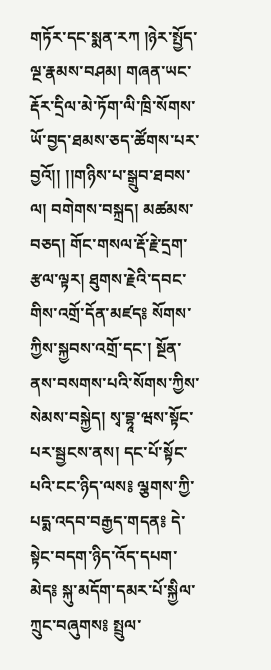གཏོར་དང་སྨན་རཀ །ཉེར་སྤྱོད་ལྔ་རྣམས་བཤམ། གཞན་ཡང་རྡོར་དྲིལ་མེ་ཏོག་ལི་ཁྲི་སོགས་ཡོ་བྱད་ཐམས་ཅད་ཚོགས་པར་བྱའོ།། །།གཉིས་པ་སྒྲུབ་ཐབས་ལ། བགེགས་བསྐྲད། མཚམས་བཅད། གོང་གསལ་རྡོ་རྗེ་དྲག་རྩལ་ལྟར། ཐུགས་རྗེའི་དབང་གིས་འགྲོ་དོན་མཛད༔ སོགས་ཀྱིས་སྐྱབས་འགྲོ་དང་། སྔོན་ནས་བསགས་པའི་སོགས་ཀྱིས་སེམས་བསྐྱེད། སྭ་བྷཱ་ཝས་སྟོང་པར་སྦྱངས་ནས། དང་པོ་སྟོང་པའི་ངང་ཉིད་ལས༔ ལྕགས་ཀྱི་པདྨ་འདབ་བརྒྱད་གདན༔ དེ་སྟེང་བདག་ཉིད་འོད་དཔག་མེད༔ སྐུ་མདོག་དམར་པོ་སྐྱིལ་ཀྲུང་བཞུགས༔ སྤྲུལ་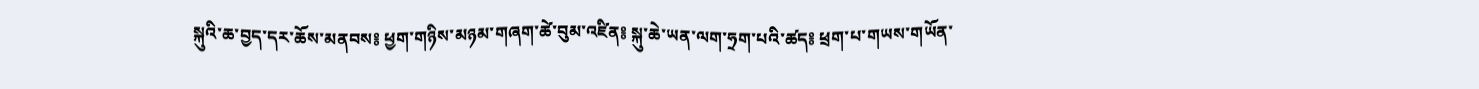སྐུའི་ཆ་བྱད་དར་ཆོས་མནབས༔ ཕྱག་གཉིས་མཉམ་གཞག་ཚེ་བུམ་འཛིན༔ སྐུ་ཆེ་ཡན་ལག་ཧྲག་པའི་ཚད༔ ཕྲག་པ་གཡས་གཡོན་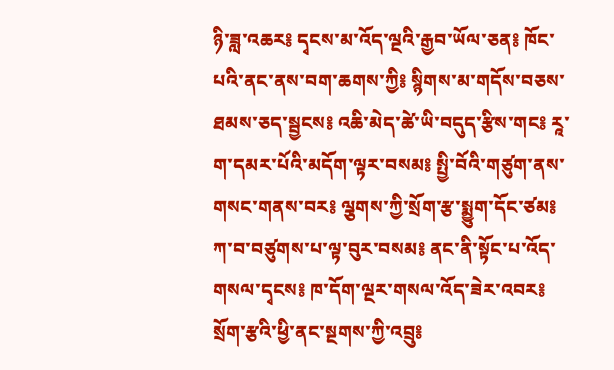ཉི་ཟླ་འཆར༔ དྭངས་མ་འོད་ལྔའི་རྒྱབ་ཡོལ་ཅན༔ ཁོང་པའི་ནང་ནས་བག་ཆགས་ཀྱི༔ སྙིགས་མ་གདོས་བཅས་ཐམས་ཅད་སྦྱངས༔ འཆི་མེད་ཚེ་ཡི་བདུད་རྩིས་གང༔ རཱ་ག་དམར་པོའི་མདོག་ལྟར་བསམ༔ སྤྱི་བོའི་གཙུག་ནས་གསང་གནས་བར༔ ལྕགས་ཀྱི་སྲོག་རྩ་སྨྱུག་དོང་ཙམ༔ ཀ་བ་བཙུགས་པ་ལྟ་བུར་བསམ༔ ནང་ནི་སྟོང་པ་འོད་གསལ་དྭངས༔ ཁ་དོག་ལྔར་གསལ་འོད་ཟེར་འབར༔ སྲོག་རྩའི་ཕྱི་ནང་སྔགས་ཀྱི་འབྲུ༔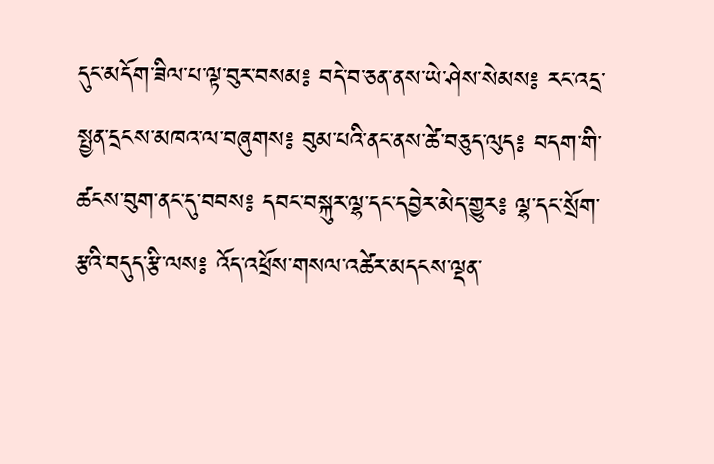དུང་མདོག་ཟིལ་པ་ལྟ་བུར་བསམ༔ བདེ་བ་ཅན་ནས་ཡེ་ཤེས་སེམས༔ རང་འདྲ་སྤྱན་དྲངས་མཁའ་ལ་བཞུགས༔ བུམ་པའི་ནང་ནས་ཚེ་བཅུད་ལུད༔ བདག་གི་ཚངས་བུག་ནང་དུ་བབས༔ དབང་བསྐུར་ལྷ་དང་དབྱེར་མེད་གྱུར༔ ལྷ་དང་སྲོག་རྩའི་བདུད་རྩི་ལས༔ འོད་འཕྲོས་གསལ་འཚེར་མདངས་ལྡན་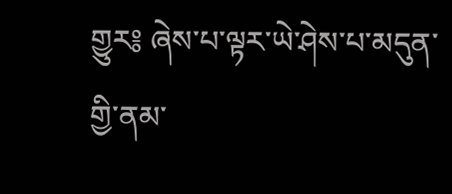གྱུར༔ ཞེས་པ་ལྟར་ཡེ་ཤེས་པ་མདུན་གྱི་ནམ་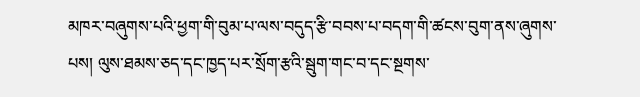མཁར་བཞུགས་པའི་ཕྱག་གི་བུམ་པ་ལས་བདུད་རྩི་བབས་པ་བདག་གི་ཚངས་བུག་ནས་ཞུགས་པས། ལུས་ཐམས་ཅད་དང་ཁྱད་པར་སྲོག་རྩའི་སྦུག་གང་བ་དང་སྔགས་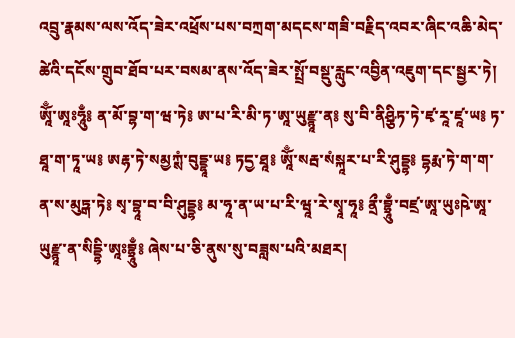འབྲུ་རྣམས་ལས་འོད་ཟེར་འཕྲོས་པས་བཀྲག་མདངས་གཟི་བརྗིད་འབར་ཞིང་འཆི་མེད་ཚེའི་དངོས་གྲུབ་ཐོབ་པར་བསམ་ནས་འོད་ཟེར་སྤྲོ་བསྡུ་རླུང་འབྱིན་འཇུག་དང་སྦྱར་ཏེ། ཨཱོྃ་ཨཱཿཧཱུྃ༔ ན་མོ་བྷ་ག་ཝ་ཏེ༔ ཨ་པ་རི་མི་ཏ་ཨཱ་ཡུརྫྙཱ་ན༔ སུ་བི་ནིཤྩིཏ་ཏེ་ཛྭ་རཱ་ཛཱ་ཡ༔ ཏ་ཐཱ་ག་ཏཱ་ཡ༔ ཨརྷ་ཏེ་སམྱཀྶཾ་བུདྡྷཱ་ཡ༔ ཏདྱ་ཐཱ༔ ཨཱོྃ་སརྦ་སཾསྐཱར་པ་རི་ཤུདྡྷ༔ དྷརྨ་ཏེ་ག་ག་ན་ས་མུཏྒ་ཏེ༔ སྭ་བྷཱ་བ་བི་ཤུདྡྷ༔ མ་ཧཱ་ན་ཡ་པ་རི་ཝཱ་རེ་སྭཱ་ཧཱ༔ ནྲྀ་བྷྲཱུྃ་བཛྲ་ཨཱ་ཡུཿཥེ་ཨཱ་ཡུརྫྙཱ་ན་སིདྡྷི་ཨཱཿབྷྲཱུྃ༔ ཞེས་པ་ཅི་ནུས་སུ་བཟླས་པའི་མཐར།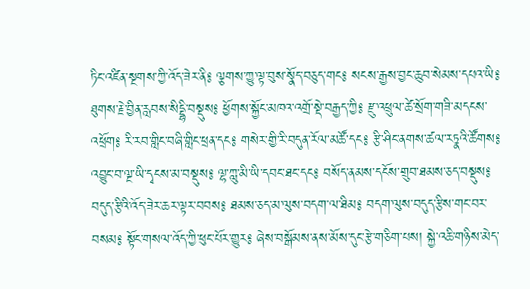ཏིང་འཛིན་སྔགས་ཀྱི་འོད་ཟེར་ནི༔ ལྕགས་ཀྱུ་ལྟ་བུས་སྣོད་བཅུད་གང༔ སངས་རྒྱས་བྱང་ཆུབ་སེམས་དཔའ་ཡི༔ ཐུགས་རྗེ་བྱིན་རླབས་སིདྡྷི་བསྡུས༔ ཕྱོགས་སྐྱོང་མཁའ་འགྲོ་སྡེ་བརྒྱད་ཀྱི༔ རྫུ་འཕྲུལ་ཚེ་སྲོག་གཟི་མདངས་འཕྲོག༔ རི་རབ་གླིང་བཞི་གླིང་ཕྲན་དང༔ གསེར་གྱི་རི་བདུན་རོལ་མཚོ་དང༔ རྩི་ཤིང་ནགས་ཚལ་རཏྣའི་ཚོགས༔ འབྱུང་བ་ལྔ་ཡི་དྭངས་མ་བསྡུས༔ ལྷ་ཀླུ་མི་ཡི་དབང་ཐང་དང༔ བསོད་ནམས་དངོས་གྲུབ་ཐམས་ཅད་བསྡུས༔ བདུད་རྩིའི་འོད་ཟེར་ཆར་ལྟར་བབས༔ ཐམས་ཅད་མ་ལུས་བདག་ལ་ཐིམ༔ བདག་ལུས་བདུད་རྩིས་གང་བར་བསམ༔ སྟོང་གསལ་འོད་ཀྱི་ཕུང་པོར་གྱུར༔ ཞེས་བསྒོམས་ནས་མོས་དུང་རྩེ་གཅིག་པས། སྐྱེ་འཆི་གཉིས་མེད་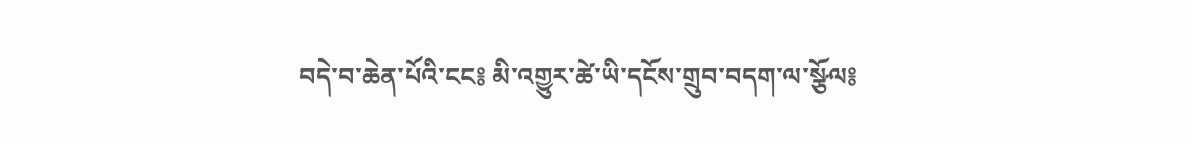བདེ་བ་ཆེན་པོའི་ངང༔ མི་འགྱུར་ཚེ་ཡི་དངོས་གྲུབ་བདག་ལ་སྩོལ༔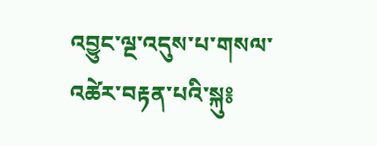འབྱུང་ལྔ་འདུས་པ་གསལ་འཚེར་བརྟན་པའི་སྐུ༔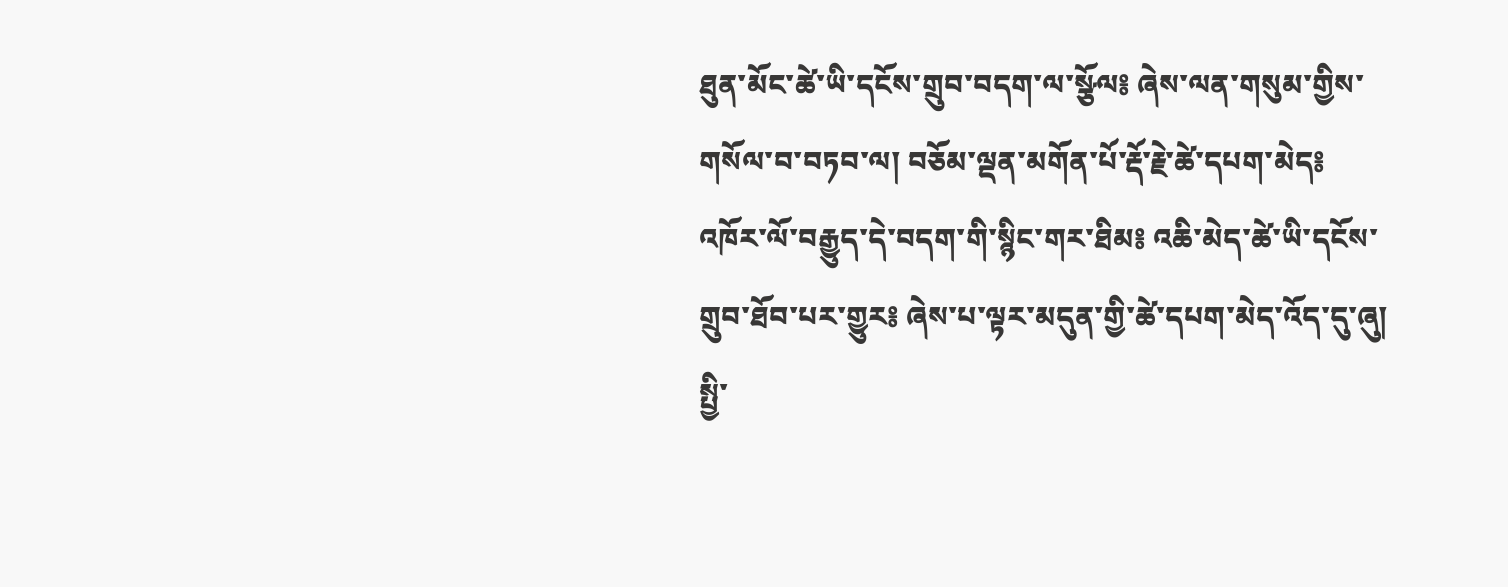ཐུན་མོང་ཚེ་ཡི་དངོས་གྲུབ་བདག་ལ་སྩོལ༔ ཞེས་ལན་གསུམ་གྱིས་གསོལ་བ་བཏབ་ལ། བཅོམ་ལྡན་མགོན་པོ་རྡོ་རྗེ་ཚེ་དཔག་མེད༔ འཁོར་ལོ་བརྒྱུད་དེ་བདག་གི་སྙིང་གར་ཐིམ༔ འཆི་མེད་ཚེ་ཡི་དངོས་གྲུབ་ཐོབ་པར་གྱུར༔ ཞེས་པ་ལྟར་མདུན་གྱི་ཚེ་དཔག་མེད་འོད་དུ་ཞུ། སྤྱི་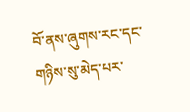བོ་ནས་ཞུགས་རང་དང་གཉིས་སུ་མེད་པར་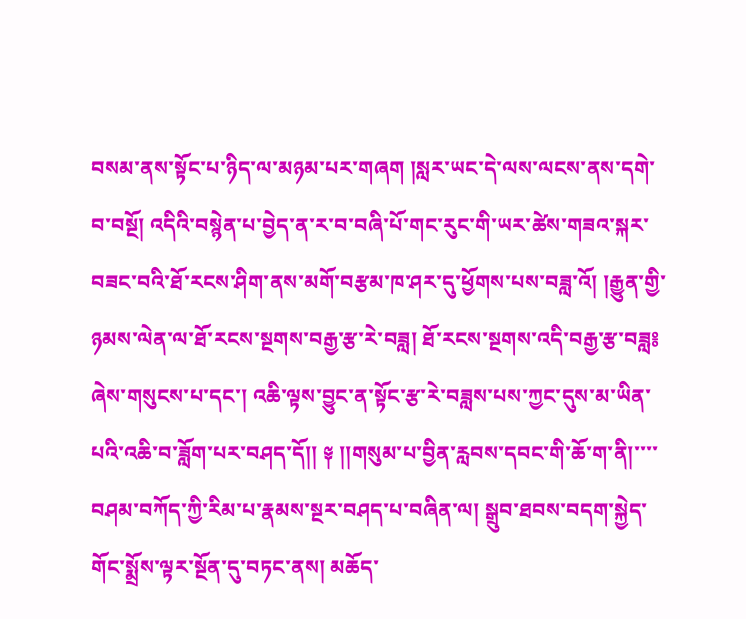བསམ་ནས་སྟོང་པ་ཉིད་ལ་མཉམ་པར་གཞག །སླར་ཡང་དེ་ལས་ལངས་ནས་དགེ་བ་བསྔོ། འདིའི་བསྙེན་པ་བྱེད་ན་ར་བ་བཞི་པོ་གང་རུང་གི་ཡར་ཚེས་གཟའ་སྐར་བཟང་བའི་ཐོ་རངས་ཤིག་ནས་མགོ་བརྩམ་ཁ་ཤར་དུ་ཕྱོགས་པས་བཟླ་འོ། །རྒྱུན་གྱི་ཉམས་ལེན་ལ་ཐོ་རངས་སྔགས་བརྒྱ་རྩ་རེ་བཟླ། ཐོ་རངས་སྔགས་འདི་བརྒྱ་རྩ་བཟླ༔ ཞེས་གསུངས་པ་དང་། འཆི་ལྟས་བྱུང་ན་སྟོང་རྩ་རེ་བཟླས་པས་ཀྱང་དུས་མ་ཡིན་པའི་འཆི་བ་ཟློག་པར་བཤད་དོ།། ༈ །།གསུམ་པ་བྱིན་རླབས་དབང་གི་ཆོ་ག་ནི།་་་་བཤམ་བཀོད་ཀྱི་རིམ་པ་རྣམས་སྔར་བཤད་པ་བཞིན་ལ། སྒྲུབ་ཐབས་བདག་སྐྱེད་གོང་སྨྲོས་ལྟར་སྔོན་དུ་བཏང་ནས། མཆོད་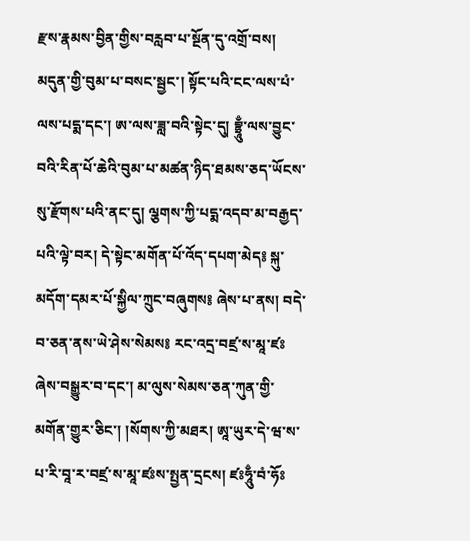རྫས་རྣམས་བྱིན་གྱིས་བརླབ་པ་སྔོན་དུ་འགྲོ་བས། མདུན་གྱི་བུམ་པ་བསང་སྦྱང་། སྟོང་པའི་ངང་ལས་པཾ་ལས་པདྨ་དང་། ཨ་ལས་ཟླ་བའི་སྟེང་དུ། བྷྲཱུྃ་ལས་བྱུང་བའི་རིན་པོ་ཆེའི་བུམ་པ་མཚན་ཉིད་ཐམས་ཅད་ཡོངས་སུ་རྫོགས་པའི་ནང་དུ། ལྕགས་ཀྱི་པདྨ་འདབ་མ་བརྒྱད་པའི་ལྟེ་བར། དེ་སྟེང་མགོན་པོ་འོད་དཔག་མེད༔ སྐུ་མདོག་དམར་པོ་སྐྱིལ་ཀྲུང་བཞུགས༔ ཞེས་པ་ནས། བདེ་བ་ཅན་ནས་ཡེ་ཤེས་སེམས༔ རང་འདྲ་བཛྲ་ས་མཱ་ཛཿ ཞེས་བསྒྱུར་བ་དང་། མ་ལུས་སེམས་ཅན་ཀུན་གྱི་མགོན་གྱུར་ཅིང་། །སོགས་ཀྱི་མཐར། ཨཱ་ཡུར་དེ་ཝ་ས་པ་རི་བཱ་ར་བཛྲ་ས་མཱ་ཛཿས་སྤྱན་དྲངས། ཛཿཧཱུྃ་བཾ་ཧོཿ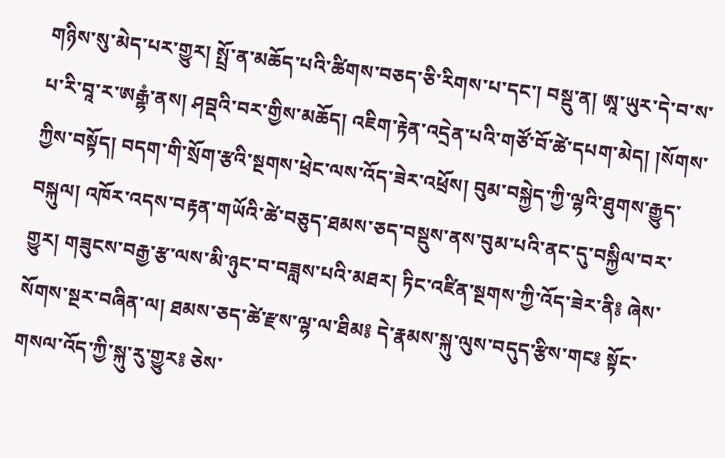གཉིས་སུ་མེད་པར་གྱུར། སྤྲོ་ན་མཆོད་པའི་ཚིགས་བཅད་ཅི་རིགས་པ་དང་། བསྡུ་ན། ཨཱ་ཡུར་དེ་བ་ས་པ་རི་བཱ་ར་ཨརྒྷཾ་ནས། ཤབྡའི་བར་གྱིས་མཆོད། འཇིག་རྟེན་འདྲེན་པའི་གཙོ་བོ་ཚེ་དཔག་མེད། །སོགས་ཀྱིས་བསྟོད། བདག་གི་སྲོག་རྩའི་སྔགས་ཕྲེང་ལས་འོད་ཟེར་འཕྲོས། བུམ་བསྐྱེད་ཀྱི་ལྷའི་ཐུགས་རྒྱུད་བསྐུལ། འཁོར་འདས་བརྟན་གཡོའི་ཚེ་བཅུད་ཐམས་ཅད་བསྡུས་ནས་བུམ་པའི་ནང་དུ་བསྐྱིལ་བར་གྱུར། གཟུངས་བརྒྱ་རྩ་ལས་མི་ཉུང་བ་བཟླས་པའི་མཐར། ཏིང་འཛིན་སྔགས་ཀྱི་འོད་ཟེར་ནི༔ ཞེས་སོགས་སྔར་བཞིན་ལ། ཐམས་ཅད་ཚེ་རྫས་ལྷ་ལ་ཐིམ༔ དེ་རྣམས་སྐུ་ལུས་བདུད་རྩིས་གང༔ སྟོང་གསལ་འོད་ཀྱི་སྐུ་རུ་གྱུར༔ ཅེས་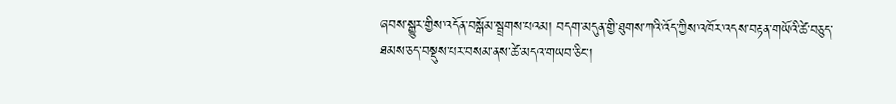ཞབས་སྒྱུར་གྱིས་འདོན་བསྒོམ་སྦྲགས་པའམ། བདག་མདུན་གྱི་ཐུགས་ཀའི་འོད་ཀྱིས་འཁོར་འདས་བརྟན་གཡོའི་ཚེ་བཅུད་ཐམས་ཅད་བསྡུས་པར་བསམ་ནས་ཚེ་མདའ་གཡབ་ཅིང་།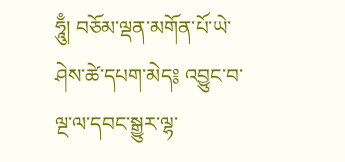ཧཱུྃ། བཅོམ་ལྡན་མགོན་པོ་ཡེ་ཤེས་ཚེ་དཔག་མེད༔ འབྱུང་བ་ལྔ་ལ་དབང་སྒྱུར་ལྷ་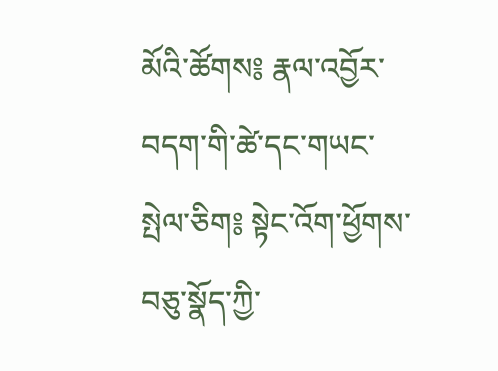མོའི་ཚོགས༔ རྣལ་འབྱོར་བདག་གི་ཚེ་དང་གཡང་སྤེལ་ཅིག༔ སྟེང་འོག་ཕྱོགས་བཅུ་སྣོད་ཀྱི་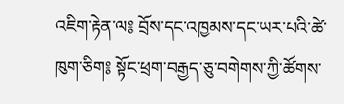འཇིག་རྟེན་ལ༔ བྲོས་དང་འཁྱམས་དང་ཡར་པའི་ཚེ་ཁུག་ཅིག༔ སྟོང་ཕྲག་བརྒྱད་ཅུ་བགེགས་ཀྱི་ཚོགས་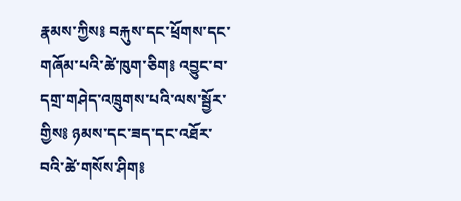རྣམས་ཀྱིས༔ བརྐུས་དང་ཕྲོགས་དང་གཞོམ་པའི་ཚེ་ཁུག་ཅིག༔ འབྱུང་བ་དགྲ་གཤེད་འཁྲུགས་པའི་ལས་སྦྱོར་གྱིས༔ ཉམས་དང་ཟད་དང་འཐོར་བའི་ཚེ་གསོས་ཤིག༔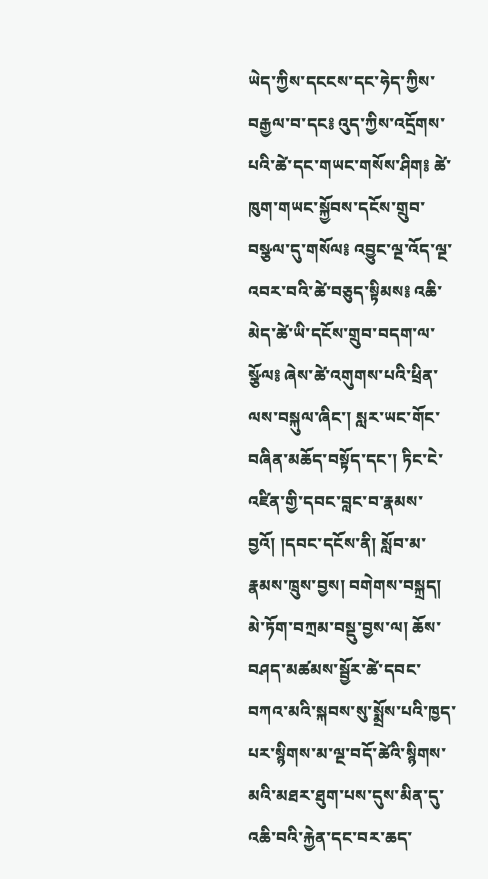ཡེད་ཀྱིས་དངངས་དང་ཧེད་ཀྱིས་བརྒྱལ་བ་དང༔ འུད་ཀྱིས་འདྲོགས་པའི་ཚེ་དང་གཡང་གསོས་ཤིག༔ ཚེ་ཁུག་གཡང་སྐྱོབས་དངོས་གྲུབ་བསྩལ་དུ་གསོལ༔ འབྱུང་ལྔ་འོད་ལྔ་འབར་བའི་ཚེ་བཅུད་སྟིམས༔ འཆི་མེད་ཚེ་ཡི་དངོས་གྲུབ་བདག་ལ་སྩོལ༔ ཞེས་ཚེ་འགུགས་པའི་ཕྲིན་ལས་བསྐུལ་ཞིང་། སླར་ཡང་གོང་བཞིན་མཆོད་བསྟོད་དང་། ཏིང་ངེ་འཛིན་གྱི་དབང་བླང་བ་རྣམས་བྱའོ། །དབང་དངོས་ནི། སློབ་མ་རྣམས་ཁྲུས་བྱས། བགེགས་བསྐྲད། མེ་ཏོག་བཀྲམ་བསྡུ་བྱས་ལ། ཆོས་བཤད་མཚམས་སྦྱོར་ཚེ་དབང་བཀའ་མའི་སྐབས་སུ་སྨྲོས་པའི་ཁྱད་པར་སྙིགས་མ་ལྔ་བདོ་ཚེའི་སྙིགས་མའི་མཐར་ཐུག་པས་དུས་མིན་དུ་འཆི་བའི་རྐྱེན་དང་བར་ཆད་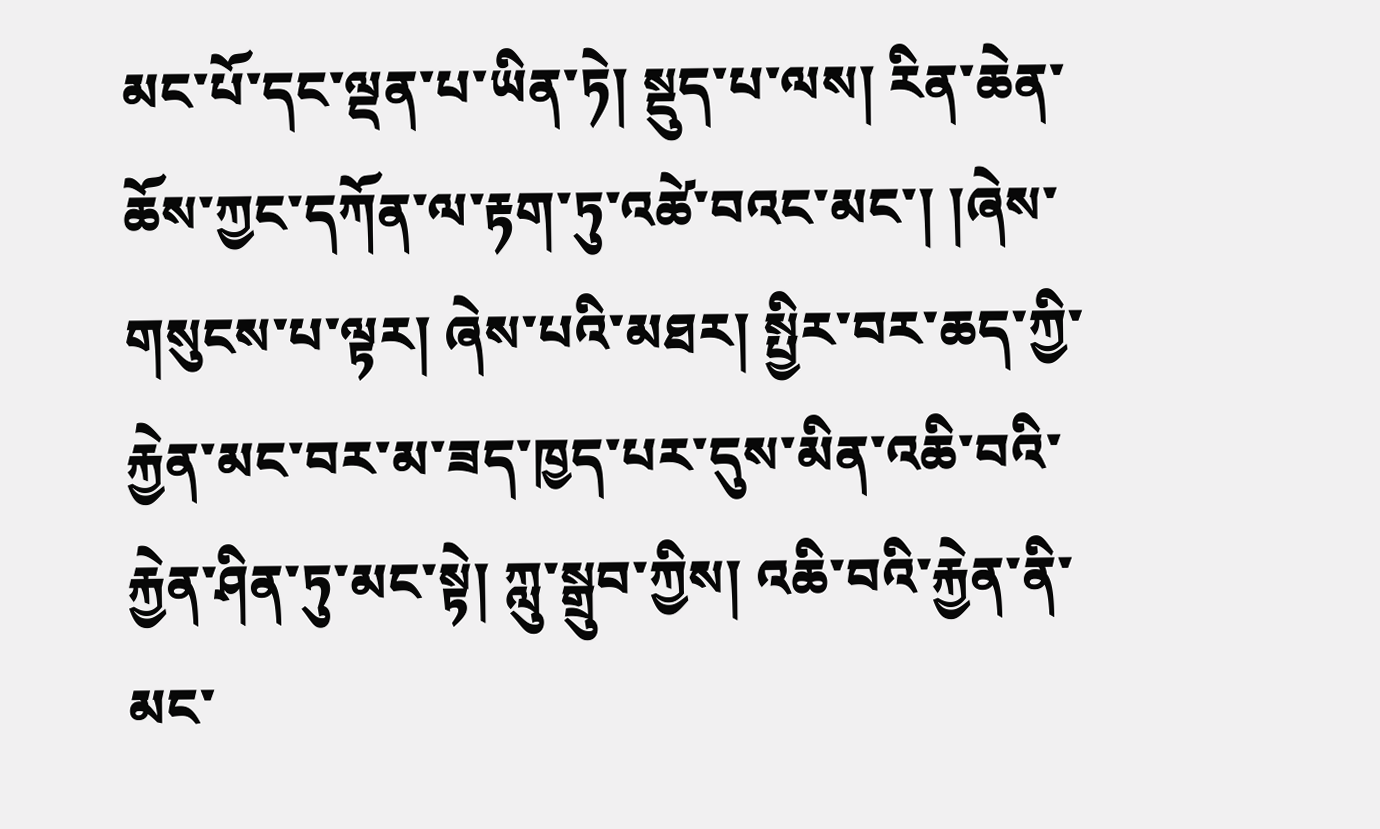མང་པོ་དང་ལྡན་པ་ཡིན་ཏེ། སྡུད་པ་ལས། རིན་ཆེན་ཆོས་ཀྱང་དཀོན་ལ་རྟག་ཏུ་འཚེ་བའང་མང་། །ཞེས་གསུངས་པ་ལྟར། ཞེས་པའི་མཐར། སྤྱིར་བར་ཆད་ཀྱི་རྐྱེན་མང་བར་མ་ཟད་ཁྱད་པར་དུས་མིན་འཆི་བའི་རྐྱེན་ཤིན་ཏུ་མང་སྟེ། ཀླུ་སྒྲུབ་ཀྱིས། འཆི་བའི་རྐྱེན་ནི་མང་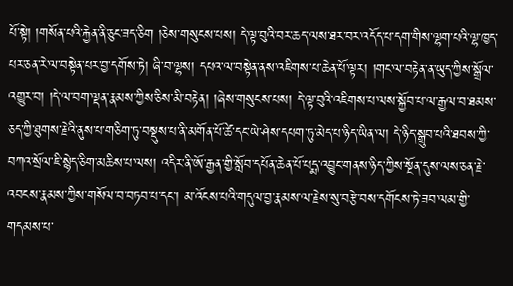པོ་སྟེ། །གསོན་པའི་རྐྱེན་ནི་ཅུང་ཟད་ཅིག །ཅེས་གསུངས་པས། དེ་ལྟ་བུའི་བར་ཆད་ལས་ཐར་བར་འདོད་པ་དག་གིས་ལྷག་པའི་ལྷ་ཁྱད་པར་ཅན་རེ་ལ་བསྟེན་པར་བྱ་དགོས་ཏེ། ཞི་བ་ལྷས། དཔའ་ལ་བསྟེན་ནས་འཇིགས་པ་ཆེན་པོ་ལྟར། །གང་ལ་བརྟེན་ན་ཡུད་ཀྱིས་སྒྲོལ་འགྱུར་བ། །དེ་ལ་བག་ལྡན་རྣམས་ཀྱིས་ཅིས་མི་བརྟེན། །ཞེས་གསུངས་པས། དེ་ལྟ་བུའི་འཇིགས་པ་ལས་སྐྱོབ་པ་ལ་རྒྱལ་བ་ཐམས་ཅད་ཀྱི་ཐུགས་རྗེའི་ནུས་པ་གཅིག་ཏུ་བསྡུས་པ་ནི་མགོན་པོ་ཚེ་དང་ཡེ་ཤེས་དཔག་ཏུ་མེད་པ་ཉིད་ཡིན་ལ། དེ་ཉིད་སྒྲུབ་པའི་ཐབས་ཀྱི་བཀའ་སྲོལ་ཇི་སྙེད་ཅིག་མཆིས་པ་ལས། འདིར་ནི་ཨོ་རྒྱན་གྱི་སློབ་དཔོན་ཆེན་པོ་པདྨ་འབྱུང་གནས་ཉིད་ཀྱིས་སྔོན་དུས་ལས་ཅན་རྗེ་འབངས་རྣམས་ཀྱིས་གསོལ་བ་བཏབ་པ་དང་། མ་འོངས་པའི་གདུལ་བྱ་རྣམས་ལ་རྗེས་སུ་བརྩེ་བས་དགོངས་ཏེ་ཟབ་ལམ་གྱི་གདམས་པ་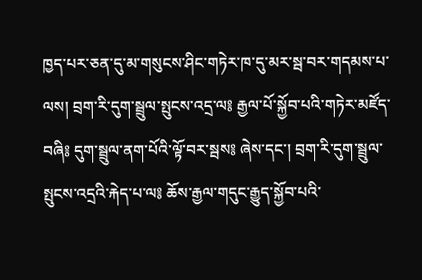ཁྱད་པར་ཅན་དུ་མ་གསུངས་ཤིང་གཏེར་ཁ་དུ་མར་སྦ་བར་གདམས་པ་ལས། བྲག་རི་དུག་སྦྲུལ་སྤུངས་འདྲ་ལ༔ རྒྱལ་པོ་སྐྱོབ་པའི་གཏེར་མཛོད་བཞི༔ དུག་སྦྲུལ་ནག་པོའི་ལྟོ་བར་སྦས༔ ཞེས་དང་། བྲག་རི་དུག་སྦྲུལ་སྤུངས་འདྲའི་རྐེད་པ་ལ༔ ཆོས་རྒྱལ་གདུང་རྒྱུད་སྐྱོབ་པའི་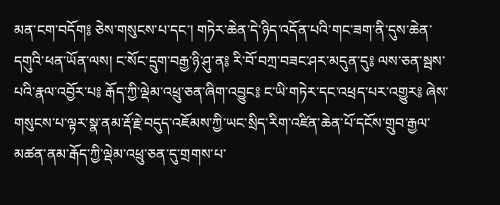མན་ངག་བདོག༔ ཅེས་གསུངས་པ་དང་། གཏེར་ཆེན་དེ་ཉིད་འདོན་པའི་གང་ཟག་ནི་དུས་ཆེན་དགུའི་ཕན་ཡོན་ལས། ང་སོང་དྲུག་བརྒྱ་ཉི་ཤུ་ན༔ རི་བོ་བཀྲ་བཟང་ཤར་མདུན་དུ༔ ལས་ཅན་སྦས་པའི་རྣལ་འབྱོར་པ༔ རྒོད་ཀྱི་ལྡེམ་འཕྲུ་ཅན་ཞིག་འབྱུང༔ ང་ཡི་གཏེར་དང་འཕྲད་པར་འགྱུར༔ ཞེས་གསུངས་པ་ལྟར་སྣ་ནམ་རྡོ་རྗེ་བདུད་འཇོམས་ཀྱི་ཡང་སྲིད་རིག་འཛིན་ཆེན་པོ་དངོས་གྲུབ་རྒྱལ་མཚན་ནམ་རྒོད་ཀྱི་ལྡེམ་འཕྲུ་ཅན་དུ་གྲགས་པ་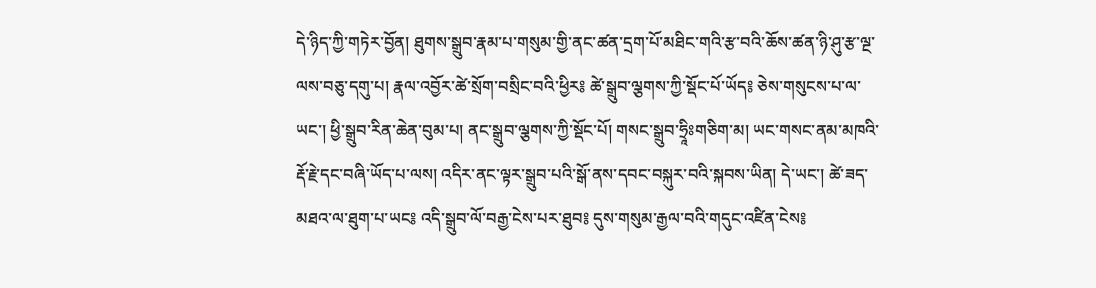དེ་ཉིད་ཀྱི་གཏེར་བྱོན། ཐུགས་སྒྲུབ་རྣམ་པ་གསུམ་གྱི་ནང་ཚན་དྲག་པོ་མཐིང་གའི་རྩ་བའི་ཆོས་ཚན་ཉི་ཤུ་རྩ་ལྔ་ལས་བཅུ་དགུ་པ། རྣལ་འབྱོར་ཚེ་སྲོག་བསྲིང་བའི་ཕྱིར༔ ཚེ་སྒྲུབ་ལྕགས་ཀྱི་སྡོང་པོ་ཡོད༔ ཅེས་གསུངས་པ་ལ་ཡང་། ཕྱི་སྒྲུབ་རིན་ཆེན་བུམ་པ། ནང་སྒྲུབ་ལྕགས་ཀྱི་སྡོང་པོ། གསང་སྒྲུབ་ཧྲཱིཿགཅིག་མ། ཡང་གསང་ནམ་མཁའི་རྡོ་རྗེ་དང་བཞི་ཡོད་པ་ལས། འདིར་ནང་ལྟར་སྒྲུབ་པའི་སྒོ་ནས་དབང་བསྐུར་བའི་སྐབས་ཡིན། དེ་ཡང་། ཚེ་ཟད་མཐའ་ལ་ཐུག་པ་ཡང༔ འདི་སྒྲུབ་ལོ་བརྒྱ་ངེས་པར་ཐུབ༔ དུས་གསུམ་རྒྱལ་བའི་གདུང་འཛིན་ངེས༔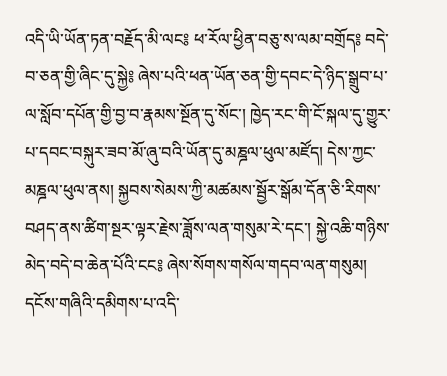འདི་ཡི་ཡོན་ཏན་བརྗོད་མི་ལང༔ ཕ་རོལ་ཕྱིན་བཅུ་ས་ལམ་བགྲོད༔ བདེ་བ་ཅན་གྱི་ཞིང་དུ་སྐྱེ༔ ཞེས་པའི་ཕན་ཡོན་ཅན་གྱི་དབང་དེ་ཉིད་སྒྲུབ་པ་ལ་སློབ་དཔོན་གྱི་བྱ་བ་རྣམས་སྔོན་དུ་སོང་། ཁྱེད་རང་གི་ངོ་སྐལ་དུ་གྱུར་པ་དབང་བསྐུར་ཟབ་མོ་ཞུ་བའི་ཡོན་དུ་མཎྜལ་ཕུལ་མཛོད། དེས་ཀྱང་མཎྜལ་ཕུལ་ནས། སྐྱབས་སེམས་ཀྱི་མཚམས་སྦྱོར་སྒོམ་དོན་ཅི་རིགས་བཤད་ནས་ཚིག་སྔར་ལྟར་རྗེས་ཟློས་ལན་གསུམ་རེ་དང་། སྐྱེ་འཆི་གཉིས་མེད་བདེ་བ་ཆེན་པོའི་ངང༔ ཞེས་སོགས་གསོལ་གདབ་ལན་གསུམ། དངོས་གཞིའི་དམིགས་པ་འདི་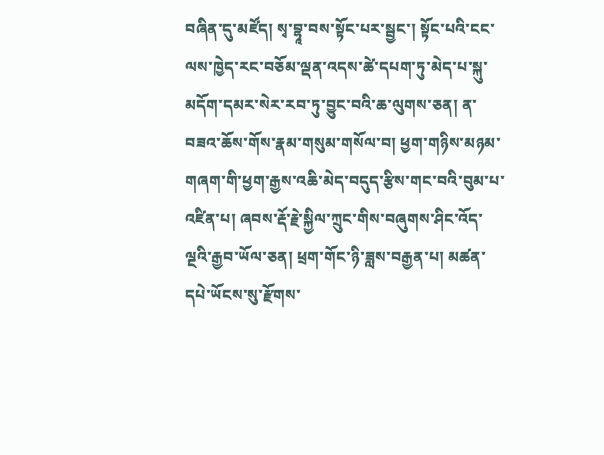བཞིན་དུ་མཛོད། སྭ་བྷཱ་བས་སྟོང་པར་སྦྱང་། སྟོང་པའི་ངང་ལས་ཁྱེད་རང་བཅོམ་ལྡན་འདས་ཚེ་དཔག་ཏུ་མེད་པ་སྐུ་མདོག་དམར་སེར་རབ་ཏུ་བྱུང་བའི་ཆ་ལུགས་ཅན། ན་བཟའ་ཆོས་གོས་རྣམ་གསུམ་གསོལ་བ། ཕྱག་གཉིས་མཉམ་གཞག་གི་ཕྱག་རྒྱས་འཆི་མེད་བདུད་རྩིས་གང་བའི་བུམ་པ་འཛིན་པ། ཞབས་རྡོ་རྗེ་སྐྱིལ་ཀྲུང་གིས་བཞུགས་ཤིང་འོད་ལྔའི་རྒྱབ་ཡོལ་ཅན། ཕྲག་གོང་ཉི་ཟླས་བརྒྱན་པ། མཚན་དཔེ་ཡོངས་སུ་རྫོགས་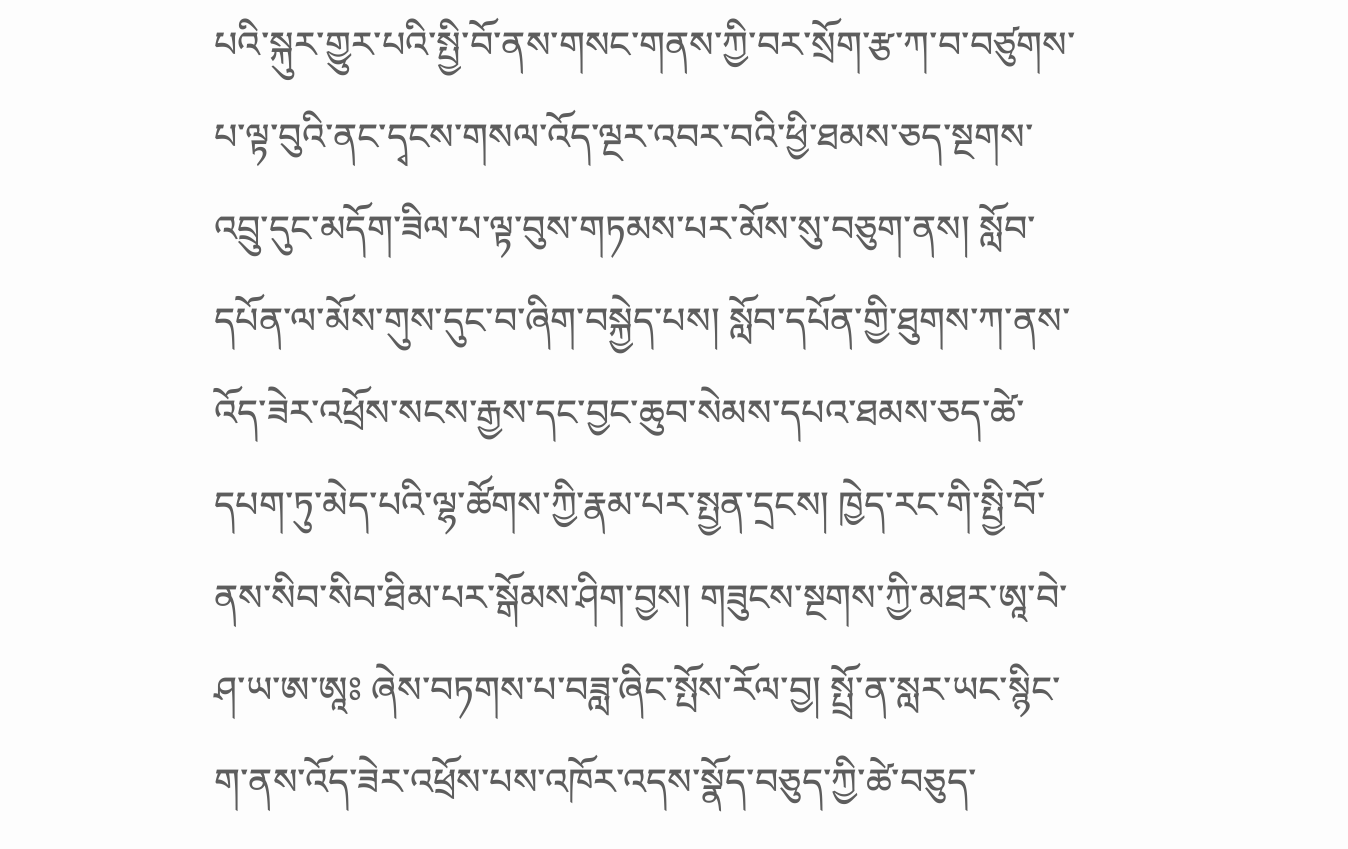པའི་སྐུར་གྱུར་པའི་སྤྱི་བོ་ནས་གསང་གནས་ཀྱི་བར་སྲོག་རྩ་ཀ་བ་བཙུགས་པ་ལྟ་བུའི་ནང་དྭངས་གསལ་འོད་ལྔར་འབར་བའི་ཕྱི་ཐམས་ཅད་སྔགས་འབྲུ་དུང་མདོག་ཟིལ་པ་ལྟ་བུས་གཏམས་པར་མོས་སུ་བཅུག་ནས། སློབ་དཔོན་ལ་མོས་གུས་དུང་བ་ཞིག་བསྐྱེད་པས། སློབ་དཔོན་གྱི་ཐུགས་ཀ་ནས་འོད་ཟེར་འཕྲོས་སངས་རྒྱས་དང་བྱང་ཆུབ་སེམས་དཔའ་ཐམས་ཅད་ཚེ་དཔག་ཏུ་མེད་པའི་ལྷ་ཚོགས་ཀྱི་རྣམ་པར་སྤྱན་དྲངས། ཁྱེད་རང་གི་སྤྱི་བོ་ནས་སིབ་སིབ་ཐིམ་པར་སྒོམས་ཤིག་བྱས། གཟུངས་སྔགས་ཀྱི་མཐར་ཨཱ་བེ་ཤ་ཡ་ཨ་ཨཱཿ ཞེས་བཏགས་པ་བཟླ་ཞིང་སྤོས་རོལ་བྱ། སྤྲོ་ན་སླར་ཡང་སྙིང་ག་ནས་འོད་ཟེར་འཕྲོས་པས་འཁོར་འདས་སྣོད་བཅུད་ཀྱི་ཚེ་བཅུད་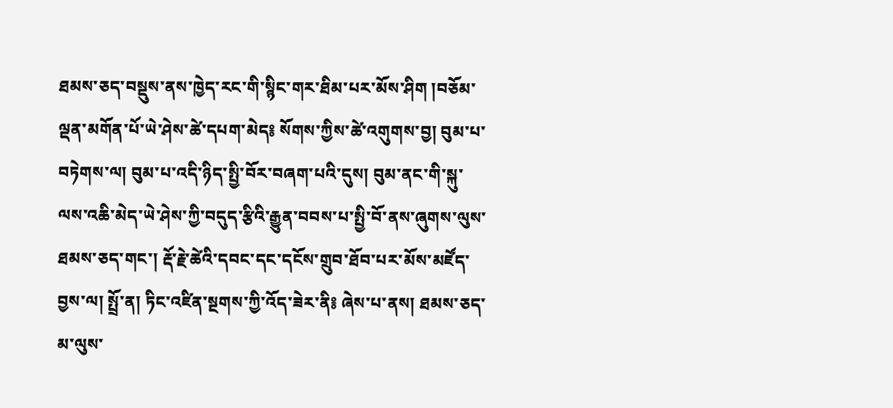ཐམས་ཅད་བསྡུས་ནས་ཁྱེད་རང་གི་སྙིང་གར་ཐིམ་པར་མོས་ཤིག །བཅོམ་ལྡན་མགོན་པོ་ཡེ་ཤེས་ཚེ་དཔག་མེད༔ སོགས་ཀྱིས་ཚེ་འགུགས་བྱ། བུམ་པ་བཏེགས་ལ། བུམ་པ་འདི་ཉིད་སྤྱི་བོར་བཞག་པའི་དུས། བུམ་ནང་གི་སྐུ་ལས་འཆི་མེད་ཡེ་ཤེས་ཀྱི་བདུད་རྩིའི་རྒྱུན་བབས་པ་སྤྱི་བོ་ནས་ཞུགས་ལུས་ཐམས་ཅད་གང་། རྡོ་རྗེ་ཚེའི་དབང་དང་དངོས་གྲུབ་ཐོབ་པར་མོས་མཛོད་བྱས་ལ། སྤྲོ་ན། ཏིང་འཛིན་སྔགས་ཀྱི་འོད་ཟེར་ནི༔ ཞེས་པ་ནས། ཐམས་ཅད་མ་ལུས་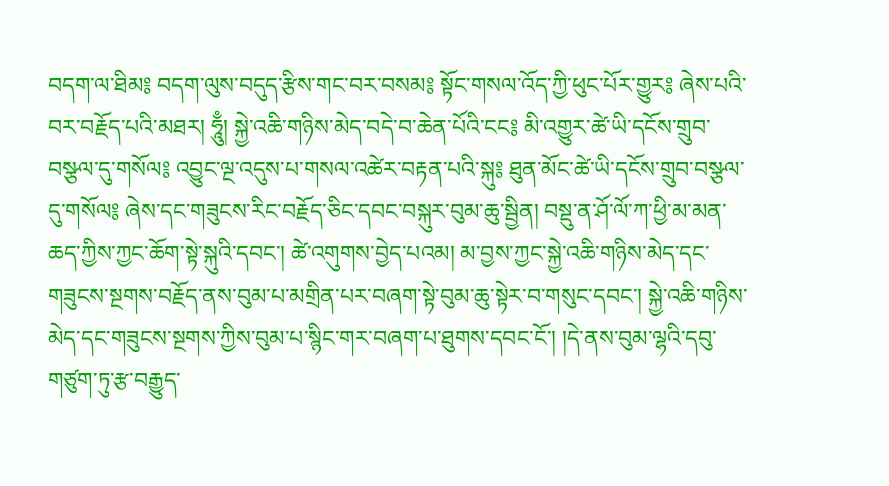བདག་ལ་ཐིམ༔ བདག་ལུས་བདུད་རྩིས་གང་བར་བསམ༔ སྟོང་གསལ་འོད་ཀྱི་ཕུང་པོར་གྱུར༔ ཞེས་པའི་བར་བརྗོད་པའི་མཐར། ཧཱུྃ། སྐྱེ་འཆི་གཉིས་མེད་བདེ་བ་ཆེན་པོའི་ངང༔ མི་འགྱུར་ཚེ་ཡི་དངོས་གྲུབ་བསྩལ་དུ་གསོལ༔ འབྱུང་ལྔ་འདུས་པ་གསལ་འཚེར་བརྟན་པའི་སྐུ༔ ཐུན་མོང་ཚེ་ཡི་དངོས་གྲུབ་བསྩལ་དུ་གསོལ༔ ཞེས་དང་གཟུངས་རིང་བརྗོད་ཅིང་དབང་བསྐུར་བུམ་ཆུ་སྦྱིན། བསྡུ་ན་ཤོ་ལོ་ཀ་ཕྱི་མ་མན་ཆད་ཀྱིས་ཀྱང་ཆོག་སྟེ་སྐུའི་དབང་། ཚེ་འགུགས་བྱེད་པའམ། མ་བྱས་ཀྱང་སྐྱེ་འཆི་གཉིས་མེད་དང་གཟུངས་སྔགས་བརྗོད་ནས་བུམ་པ་མགྲིན་པར་བཞག་སྟེ་བུམ་ཆུ་སྟེར་བ་གསུང་དབང་། སྐྱེ་འཆི་གཉིས་མེད་དང་གཟུངས་སྔགས་ཀྱིས་བུམ་པ་སྙིང་གར་བཞག་པ་ཐུགས་དབང་ངོ་། །དེ་ནས་བུམ་ལྷའི་དབུ་གཙུག་ཏུ་རྩ་བརྒྱུད་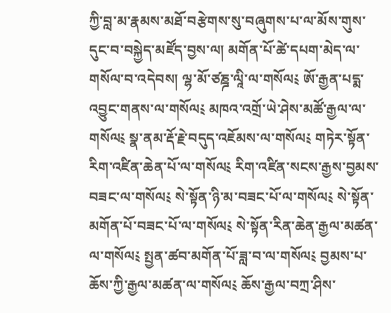ཀྱི་བླ་མ་རྣམས་མཐོ་བརྩེགས་སུ་བཞུགས་པ་ལ་མོས་གུས་དུང་བ་བསྐྱེད་མཛོད་བྱས་ལ། མགོན་པོ་ཚེ་དཔག་མེད་ལ་གསོལ་བ་འདེབས། ལྷ་མོ་ཙཎྜ་ལཱི་ལ་གསོལ༴ ཨོ་རྒྱན་པདྨ་འབྱུང་གནས་ལ་གསོལ༴ མཁའ་འགྲོ་ཡེ་ཤེས་མཚོ་རྒྱལ་ལ་གསོལ༴ སྣ་ནམ་རྡོ་རྗེ་བདུད་འཇོམས་ལ་གསོལ༴ གཏེར་སྟོན་རིག་འཛིན་ཆེན་པོ་ལ་གསོལ༴ རིག་འཛིན་སངས་རྒྱས་བྱམས་བཟང་ལ་གསོལ༴ སེ་སྟོན་ཉི་མ་བཟང་པོ་ལ་གསོལ༴ སེ་སྟོན་མགོན་པོ་བཟང་པོ་ལ་གསོལ༴ སེ་སྟོན་རིན་ཆེན་རྒྱལ་མཚན་ལ་གསོལ༴ སྤྱན་ཚབ་མགོན་པོ་ཟླ་བ་ལ་གསོལ༴ བྱམས་པ་ཆོས་ཀྱི་རྒྱལ་མཚན་ལ་གསོལ༴ ཆོས་རྒྱལ་བཀྲ་ཤིས་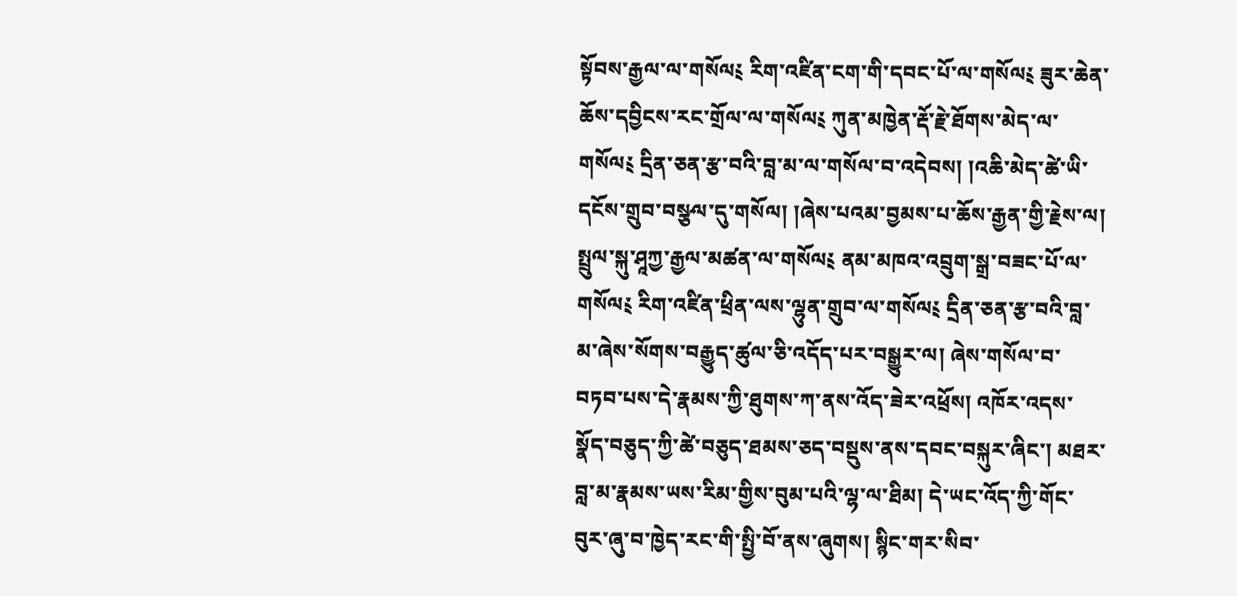སྟོབས་རྒྱལ་ལ་གསོལ༴ རིག་འཛིན་ངག་གི་དབང་པོ་ལ་གསོལ༴ ཟུར་ཆེན་ཆོས་དབྱིངས་རང་གྲོལ་ལ་གསོལ༴ ཀུན་མཁྱེན་རྡོ་རྗེ་ཐོགས་མེད་ལ་གསོལ༴ དྲིན་ཅན་རྩ་བའི་བླ་མ་ལ་གསོལ་བ་འདེབས། །འཆི་མེད་ཚེ་ཡི་དངོས་གྲུབ་བསྩལ་དུ་གསོལ། །ཞེས་པའམ་བྱམས་པ་ཆོས་རྒྱན་གྱི་རྗེས་ལ། སྤྲུལ་སྐུ་ཤཱཀྱ་རྒྱལ་མཚན་ལ་གསོལ༴ ནམ་མཁའ་འབྲུག་སྒྲ་བཟང་པོ་ལ་གསོལ༴ རིག་འཛིན་ཕྲིན་ལས་ལྷུན་གྲུབ་ལ་གསོལ༴ དྲིན་ཅན་རྩ་བའི་བླ་མ་ཞེས་སོགས་བརྒྱུད་ཚུལ་ཅི་འདོད་པར་བསྒྱུར་ལ། ཞེས་གསོལ་བ་བཏབ་པས་དེ་རྣམས་ཀྱི་ཐུགས་ཀ་ནས་འོད་ཟེར་འཕྲོས། འཁོར་འདས་སྣོད་བཅུད་ཀྱི་ཚེ་བཅུད་ཐམས་ཅད་བསྡུས་ནས་དབང་བསྐུར་ཞིང་། མཐར་བླ་མ་རྣམས་ཡས་རིམ་གྱིས་བུམ་པའི་ལྷ་ལ་ཐིམ། དེ་ཡང་འོད་ཀྱི་གོང་བུར་ཞུ་བ་ཁྱེད་རང་གི་སྤྱི་བོ་ནས་ཞུགས། སྙིང་གར་སིབ་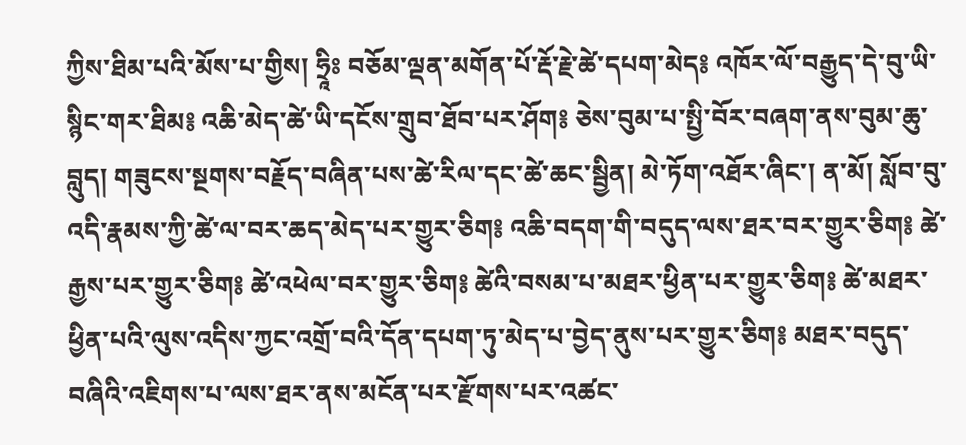ཀྱིས་ཐིམ་པའི་མོས་པ་གྱིས། ཧྲཱིཿ བཅོམ་ལྡན་མགོན་པོ་རྡོ་རྗེ་ཚེ་དཔག་མེད༔ འཁོར་ལོ་བརྒྱུད་དེ་བུ་ཡི་སྙིང་གར་ཐིམ༔ འཆི་མེད་ཚེ་ཡི་དངོས་གྲུབ་ཐོབ་པར་ཤོག༔ ཅེས་བུམ་པ་སྤྱི་བོར་བཞག་ནས་བུམ་ཆུ་བླུད། གཟུངས་སྔགས་བརྗོད་བཞིན་པས་ཚེ་རིལ་དང་ཚེ་ཆང་སྦྱིན། མེ་ཏོག་འཐོར་ཞིང་། ན་མོ། སློབ་བུ་འདི་རྣམས་ཀྱི་ཚེ་ལ་བར་ཆད་མེད་པར་གྱུར་ཅིག༔ འཆི་བདག་གི་བདུད་ལས་ཐར་བར་གྱུར་ཅིག༔ ཚེ་རྒྱས་པར་གྱུར་ཅིག༔ ཚེ་འཕེལ་བར་གྱུར་ཅིག༔ ཚེའི་བསམ་པ་མཐར་ཕྱིན་པར་གྱུར་ཅིག༔ ཚེ་མཐར་ཕྱིན་པའི་ལུས་འདིས་ཀྱང་འགྲོ་བའི་དོན་དཔག་ཏུ་མེད་པ་བྱེད་ནུས་པར་གྱུར་ཅིག༔ མཐར་བདུད་བཞིའི་འཇིགས་པ་ལས་ཐར་ནས་མངོན་པར་རྫོགས་པར་འཚང་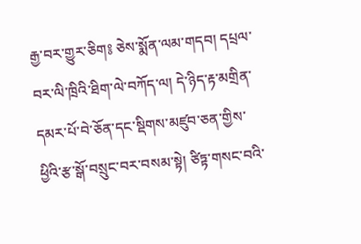རྒྱ་བར་གྱུར་ཅིག༔ ཅེས་སྨོན་ལམ་གདབ། དཔྲལ་བར་ལི་ཁྲིའི་ཐིག་ལེ་བཀོད་ལ། དེ་ཉིད་རྟ་མགྲིན་དམར་པོ་བེ་ཅོན་དང་སྡིགས་མཛུབ་ཅན་གྱིས་ཕྱིའི་རྩ་སྒོ་བསྲུང་བར་བསམ་སྟེ། ཙིཏྟ་གསང་བའི་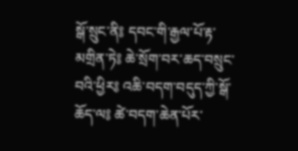སྒོ་སྲུང་ནི༔ དབང་གི་རྒྱལ་པོ་རྟ་མགྲིན་ཏེ༔ ཆེ་སྲོག་བར་ཆད་བསྲུང་བའི་ཕྱིར༔ འཆི་བདག་བདུད་ཀྱི་སྒོ་ཆོད་ལ༔ ཚེ་བདག་ཆེན་པོར་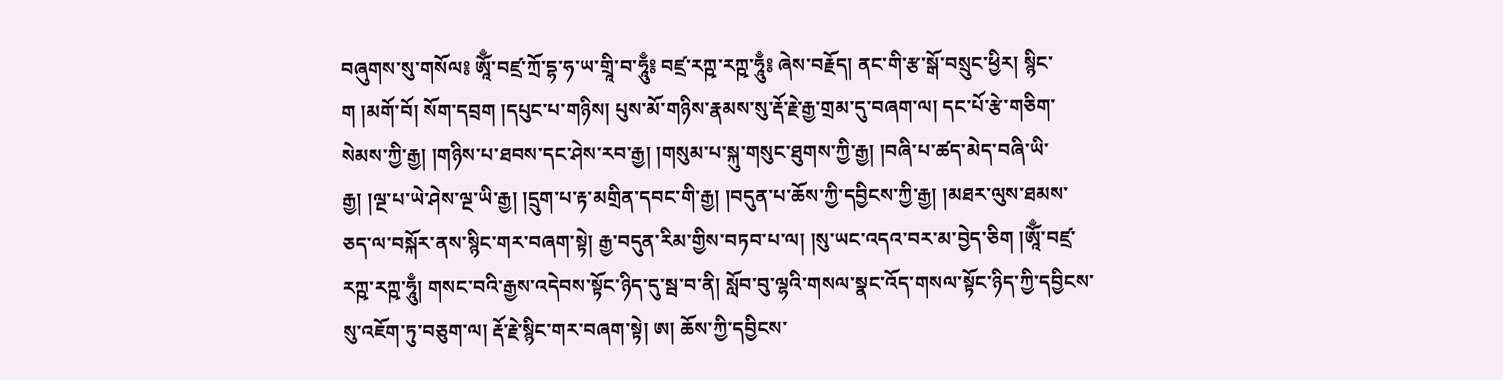བཞུགས་སུ་གསོལ༔ ཨཱོྃ་བཛྲ་ཀྲོ་དྷ་ཧ་ཡ་གྲཱི་བ་ཧཱུྃ༔ བཛྲ་རཀྵ་རཀྵ་ཧཱུྃ༔ ཞེས་བརྗོད། ནང་གི་རྩ་སྒོ་བསྲུང་ཕྱིར། སྙིང་ག །མགོ་བོ། སོག་དབྲག །དཔུང་པ་གཉིས། པུས་མོ་གཉིས་རྣམས་སུ་རྡོ་རྗེ་རྒྱ་གྲམ་དུ་བཞག་ལ། དང་པོ་རྩེ་གཅིག་སེམས་ཀྱི་རྒྱ། །གཉིས་པ་ཐབས་དང་ཤེས་རབ་རྒྱ། །གསུམ་པ་སྐུ་གསུང་ཐུགས་ཀྱི་རྒྱ། །བཞི་པ་ཚད་མེད་བཞི་ཡི་རྒྱ། །ལྔ་པ་ཡེ་ཤེས་ལྔ་ཡི་རྒྱ། །དྲུག་པ་རྟ་མགྲིན་དབང་གི་རྒྱ། །བདུན་པ་ཆོས་ཀྱི་དབྱིངས་ཀྱི་རྒྱ། །མཐར་ལུས་ཐམས་ཅད་ལ་བསྐོར་ནས་སྙིང་གར་བཞག་སྟེ། རྒྱ་བདུན་རིམ་གྱིས་བཏབ་པ་ལ། །སུ་ཡང་འདའ་བར་མ་བྱེད་ཅིག །ཨཱོྃ་བཛྲ་རཀྵ་རཀྵ་ཧཱུྃ། གསང་བའི་རྒྱས་འདེབས་སྟོང་ཉིད་དུ་སྦ་བ་ནི། སློབ་བུ་ལྷའི་གསལ་སྣང་འོད་གསལ་སྟོང་ཉིད་ཀྱི་དབྱིངས་སུ་འཇོག་ཏུ་བཅུག་ལ། རྡོ་རྗེ་སྙིང་གར་བཞག་སྟེ། ཨ། ཆོས་ཀྱི་དབྱིངས་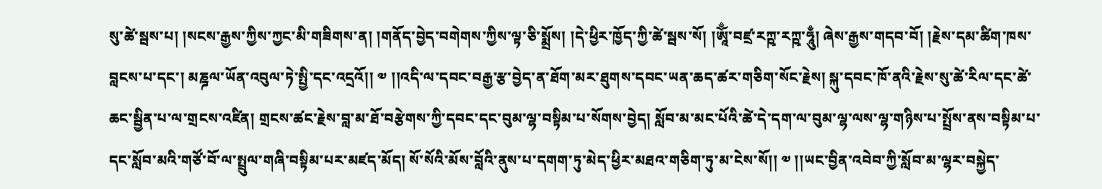སུ་ཚེ་སྦས་པ། །སངས་རྒྱས་ཀྱིས་ཀྱང་མི་གཟིགས་ན། །གནོད་བྱེད་བགེགས་ཀྱིས་ལྟ་ཅི་སྨྲོས། །དེ་ཕྱིར་ཁྱོད་ཀྱི་ཚེ་སྦས་སོ། །ཨཱོྃ་བཛྲ་རཀྵ་རཀྵ་ཧཱུྃ། ཞེས་རྒྱས་གདབ་བོ། །རྗེས་དམ་ཚིག་ཁས་བླངས་པ་དང་། མཎྜལ་ཡོན་འབུལ་ཏེ་སྤྱི་དང་འདྲའོ།། ༧ །།འདི་ལ་དབང་བརྒྱ་རྩ་བྱེད་ན་ཐོག་མར་ཐུགས་དབང་ཡན་ཆད་ཚར་གཅིག་སོང་རྗེས། སྐུ་དབང་ཁོ་ནའི་རྗེས་སུ་ཚེ་རིལ་དང་ཚེ་ཆང་སྦྱིན་པ་ལ་གྲངས་འཛིན། གྲངས་ཚང་རྗེས་བླ་མ་ཐོ་བརྩེགས་ཀྱི་དབང་དང་བུམ་ལྷ་བསྟིམ་པ་སོགས་བྱེད། སློབ་མ་མང་པོའི་ཚེ་དེ་དག་ལ་བུམ་ལྷ་ལས་ལྷ་གཉིས་པ་སྤྲོས་ནས་བསྟིམ་པ་དང་སློབ་མའི་གཙོ་བོ་ལ་སྤྲུལ་གཞི་བསྟིམ་པར་མཛད་མོད། སོ་སོའི་མོས་བློའི་ནུས་པ་དགག་ཏུ་མེད་ཕྱིར་མཐའ་གཅིག་ཏུ་མ་ངེས་སོ།། ༧ །།ཡང་བྱིན་འབེབ་ཀྱི་སློབ་མ་ལྷར་བསྐྱེད་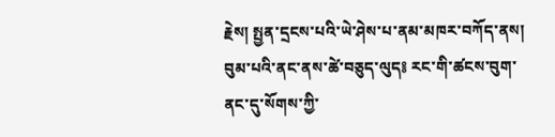རྗེས། སྤྱན་དྲངས་པའི་ཡེ་ཤེས་པ་ནམ་མཁར་བཀོད་ནས། བུམ་པའི་ནང་ནས་ཚེ་བཅུད་ལུད༔ རང་གི་ཚངས་བུག་ནང་དུ་སོགས་ཀྱི་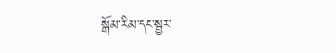སྒོམ་རིམ་དང་སྦྱར་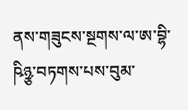ནས་གཟུངས་སྔགས་ལ་ཨ་བྷི་ཥིཉྩ་བཏགས་པས་བུམ་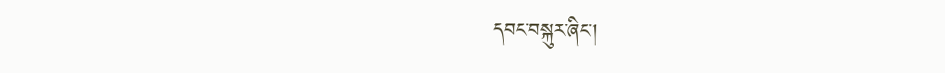དབང་བསྐུར་ཞིང་།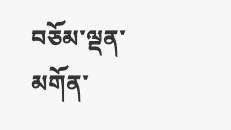བཅོམ་ལྡན་མགོན་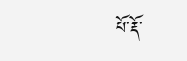པོ་རྡོ་